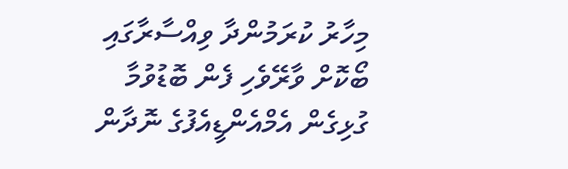މިހާރު ކުރަމުންދާ ވިއްސާރާގައި ބޯކޮށް ވާރޭވެހި ފެން ބޮޑުވުމާ ގުޅިގެން އެމްއެންޑީއެފުގެ ނޮދާން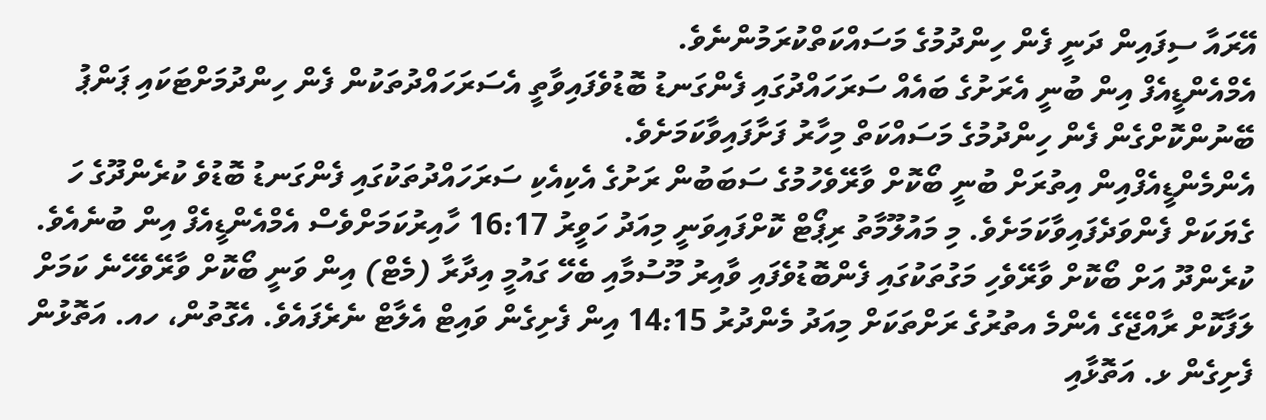އޭރައާ ސިފައިން ދަނީ ފެން ހިންދުމުގެ މަސައްކަތްކުރަމުންނެވެ.
އެމްއެންޑީއެފް އިން ބުނީ އެރަށުގެ ބައެއް ސަރަހައްދުގައި ފެންގަނޑު ބޮޑުވެފައިވާތީ އެސަރަހައްދުތަކުން ފެން ހިންދުމަށްޓަކައި ޕަންޕު ބޭނުންކޮށްގެން ފެން ހިންދުމުގެ މަސައްކަތް މިހާރު ފަށާފައިވާކަމަށެވެ.
އެންމެންޑީއެފްއިން އިތުރަށް ބުނީ ބޯކޮށް ވާރޭވެހުމުގެ ސަބަބުން ރަށުގެ އެކިއެކި ސަރަހައްދުތަކުގައި ފެންގަނޑު ބޮޑުވެ ކުރެންދޫގެ ހަ ގެޔަކަށް ފެންވަދެފައިވާކަމަށެވެ. މި މައުލޫމާތު ރިޕޯޓް ކޮށްފައިވަނީ މިއަދު ހަވީރު 16:17 ހާއިރުކަމަށްވެސް އެމްއެންޑީއެފް އިން ބުނެއެވެ.
ކުރެންދޫ އަށް ބޯކޮށް ވާރޭވެހި މަގުތަކުގައި ފެންބޮޑުވެފައި ވާއިރު މޫސުމާއި ބެހޭ ގައުމީ އިދާރާ (މެޓް) އިން ވަނީ ބޯކޮށް ވާރޭވެހޭނެ ކަމަށް ލަފާކޮށް ރާއްޖޭގެ އެންމެ އތުރުގެ ރަށްތަކަށް މިއަދު މެންދުރު 14:15 އިން ފެށިގެން ވައިޓް އެލާޓް ނެރެފައެވެ. އެގޮތުން، ހއ. އަތޮޅުން ފެށިގެން ޅ. އަތޮޅާއި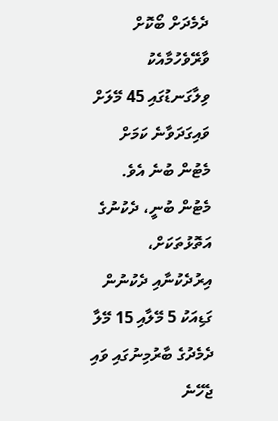ދެމެދަށް ބޯކޮށް ވާރޭވެހުމާއެކު ވިލާގަނޑުގައި 45 މޭލަށް ވައިގަދަވާނެ ކަމަށް މެޓުން ބުނެ އެވެ.
މެޓުން ބުނީ، ދެކުނުގެ އަތޮޅުތަކަށް، އިރުދެކުނާއި ދެކުނުން ގަޑިއަކު 5 މޭލާއި 15 މޭލާ ދެމެދުގެ ބާރުމިނުގައި ވައި ޖެހޭނެ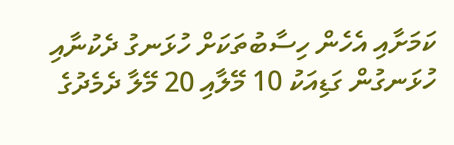ކަމަށާއި އެހެން ހިސާބުތަކަށް ހުޅަނގު ދެކުނާއި ހުޅަނގުން ގަޑިއަކު 10 މޭލާއި 20 މޭލާ ދެމެދުގެ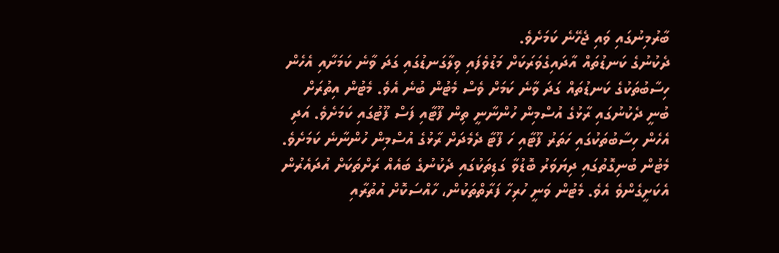ބާރުމިނުގައި ވައި ޖެހޭނެ ކަމަށެވެ.
ދެކުނުގެ ކަނޑުތައް އާދައިގެވަރަކަށް މަޑުވެފައި ވިލާގަނޑުގައި ގަދަ ވާނެ ކަމަށާއި އެހެން ހިސާބުތަކުގެ ކަނޑުތައް ގަދަ ވާނެ ކަމަށް ވެސް މެޓުން ބުނެ އެވެ. މެޓުން އިތުރަށް ބުނީ ދެކުނުގައި ރާޅުގެ އުސްމިން ހުންނާނީ ތިން ފޫޓާއި ފަސް ފޫޓުގައި ކަމަށެވެ. އަދި އެހެން ހިސާބުތަކުގައި ހަތަރު ފޫޓާއި ހަ ފޫޓާ ދެމެދަށް ރާޅުގެ އުސްމިން ހުންނާނެ ކަމަށެވެ.
މެޓުން ބުނިގޮތުގައި ދިޔަވަރު ބޮޑުވާ ގަޑިތަކުގައި ދެކުނުގެ ބައެއް ރަށްތަކަށް އުދައެރުން އެކަށީގެންވެ އެވެ. މެޓުން ވަނީ ހުރިހާ ފަރާތްތަކުން، ހާއްސަކޮށް އުތުރާއި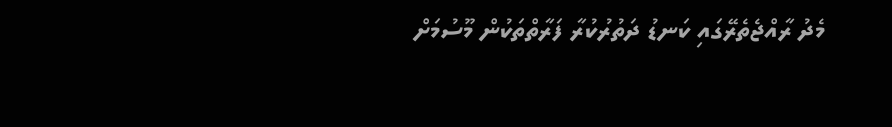މެދު ރާއްޖެތެރޭގައި ކަނޑު ދަތުރުކުރާ ފަރާތްތަކުން މޫސުމަށް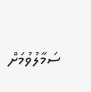ސަމާލުވުމަށް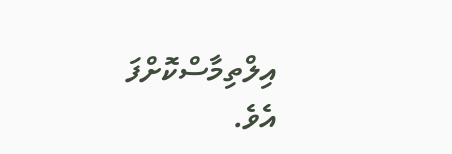އިލްތިމާސްކޮށްފަ އެވެ.